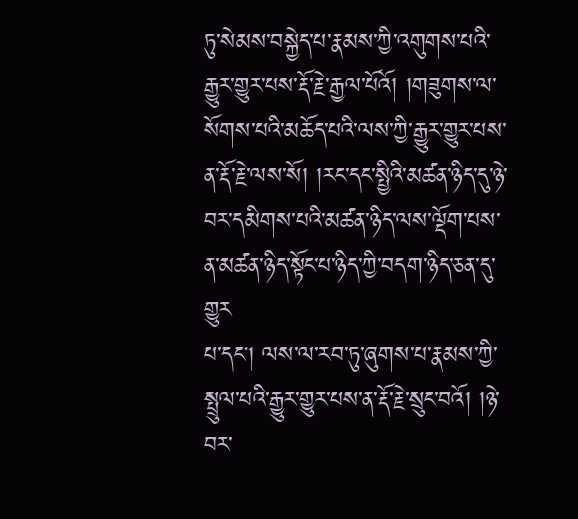ཏུ་སེམས་བསྐྱེད་པ་རྣམས་ཀྱི་འགུགས་པའི་རྒྱུར་གྱུར་པས་རྡོ་རྗེ་རྒྱལ་པོའོ། །གཟུགས་ལ་སོགས་པའི་མཆོད་པའི་ལས་ཀྱི་རྒྱུར་གྱུར་པས་ན་རྡོ་རྗེ་ལས་སོ། །རང་དང་སྤྱིའི་མཚན་ཉིད་དུ་ཉེ་བར་དམིགས་པའི་མཚན་ཉིད་ལས་ལྡོག་པས་ན་མཚན་ཉིད་སྟོང་པ་ཉིད་ཀྱི་བདག་ཉིད་ཅན་དུ་གྱུར
པ་དང། ལས་ལ་རབ་ཏུ་ཞུགས་པ་རྣམས་ཀྱི་སྤྲུལ་པའི་རྒྱུར་གྱུར་པས་ན་རྡོ་རྗེ་སྲུང་བའོ། །ཉེ་བར་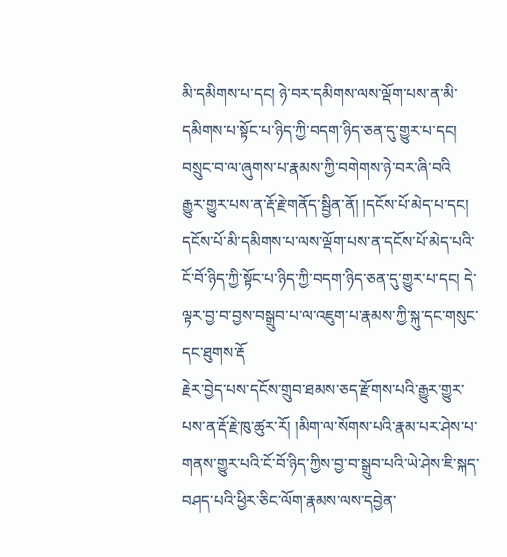མི་དམིགས་པ་དང། ཉེ་བར་དམིགས་ལས་ལྡོག་པས་ན་མི་དམིགས་པ་སྟོང་པ་ཉིད་ཀྱི་བདག་ཉིད་ཅན་དུ་གྱུར་པ་དང། བསྲུང་བ་ལ་ཞུགས་པ་རྣམས་ཀྱི་བགེགས་ཉེ་བར་ཞི་བའི
རྒྱུར་གྱུར་པས་ན་རྡོ་རྗེ་གནོད་སྦྱིན་ནོ། །དངོས་པོ་མེད་པ་དང། དངོས་པོ་མི་དམིགས་པ་ལས་ལྡོག་པས་ན་དངོས་པོ་མེད་པའི་ངོ་བོ་ཉིད་ཀྱི་སྟོང་པ་ཉིད་ཀྱི་བདག་ཉིད་ཅན་དུ་གྱུར་པ་དང། དེ་ལྟར་བྱ་བ་བྱས་བསྒྲུབ་པ་ལ་འཇུག་པ་རྣམས་ཀྱི་སྐུ་དང་གསུང་དང་ཐུགས་རྡོ
རྗེར་བྱེད་པས་དངོས་གྲུབ་ཐམས་ཅད་རྫོགས་པའི་རྒྱུར་གྱུར་པས་ན་རྡོ་རྗེ་ཁུ་ཚུར་རོ། །མིག་ལ་སོགས་པའི་རྣམ་པར་ཤེས་པ་གནས་གྱུར་པའི་ངོ་བོ་ཉིད་ཀྱིས་བྱ་བ་སྒྲུབ་པའི་ཡེ་ཤེས་ཇི་སྐད་བཤད་པའི་ཕྱིར་ཅིང་ལོག་རྣམས་ལས་དབྱེན་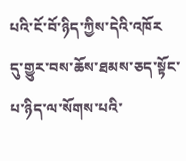པའི་ངོ་བོ་ཉིད་ཀྱིས་དེའི་འཁོར
དུ་གྱུར་བས་ཆོས་ཐམས་ཅད་སྟོང་པ་ཉིད་ལ་སོགས་པའི་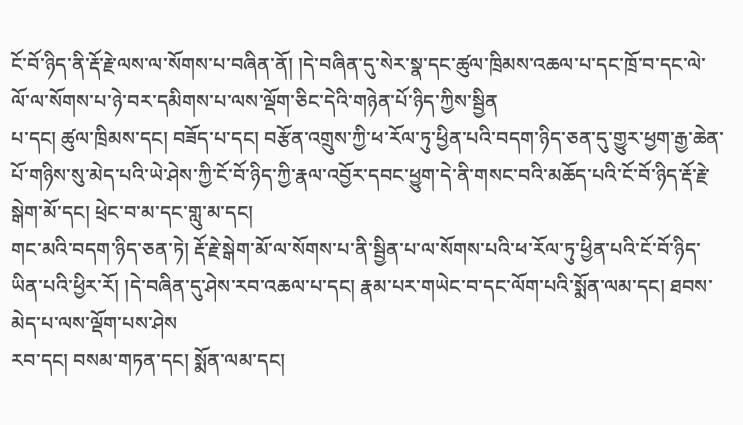ངོ་བོ་ཉིད་ནི་རྡོ་རྗེ་ལས་ལ་སོགས་པ་བཞིན་ནོ། །དེ་བཞིན་དུ་སེར་སྣ་དང་ཚུལ་ཁྲིམས་འཆལ་པ་དང་ཁྲོ་བ་དང་ལེ་ལོ་ལ་སོགས་པ་ཉེ་བར་དམིགས་པ་ལས་ལྡོག་ཅིང་དེའི་གཉེན་པོ་ཉིད་ཀྱིས་སྦྱིན
པ་དང། ཚུལ་ཁྲིམས་དང། བཟོད་པ་དང། བརྩོན་འགྲུས་ཀྱི་ཕ་རོལ་ཏུ་ཕྱིན་པའི་བདག་ཉིད་ཅན་དུ་གྱུར་ཕྱག་རྒྱ་ཆེན་པོ་གཉིས་སུ་མེད་པའི་ཡེ་ཤེས་ཀྱི་ངོ་བོ་ཉིད་ཀྱི་རྣལ་འབྱོར་དབང་ཕྱུག་དེ་ནི་གསང་བའི་མཆོད་པའི་ངོ་བོ་ཉིད་རྡོ་རྗེ་སྒེག་མོ་དང། ཕྲེང་བ་མ་དང་གླུ་མ་དང།
གང་མའི་བདག་ཉིད་ཅན་ཏེ། རྡོ་རྗེ་སྒེག་མོ་ལ་སོགས་པ་ནི་སྦྱིན་པ་ལ་སོགས་པའི་ཕ་རོལ་ཏུ་ཕྱིན་པའི་ངོ་བོ་ཉིད་ཡིན་པའི་ཕྱིར་རོ། །དེ་བཞིན་དུ་ཤེས་རབ་འཆལ་པ་དང། རྣམ་པར་གཡེང་བ་དང་ལོག་པའི་སྨོན་ལམ་དང། ཐབས་མེད་པ་ལས་ལྡོག་པས་ཤེས
རབ་དང། བསམ་གཏན་དང། སྨོན་ལམ་དང།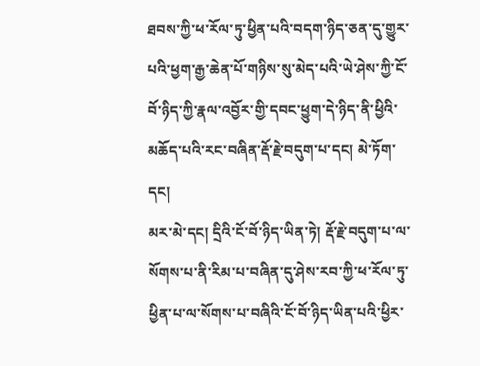ཐབས་ཀྱི་ཕ་རོལ་ཏུ་ཕྱིན་པའི་བདག་ཉིད་ཅན་དུ་གྱུར་པའི་ཕྱག་རྒྱ་ཆེན་པོ་གཉིས་སུ་མེད་པའི་ཡེ་ཤེས་ཀྱི་ངོ་བོ་ཉིད་ཀྱི་རྣལ་འབྱོར་གྱི་དབང་ཕྱུག་དེ་ཉིད་ནི་ཕྱིའི་མཆོད་པའི་རང་བཞིན་རྡོ་རྗེ་བདུག་པ་དང། མེ་ཏོག་དང།
མར་མེ་དང། དྲིའི་ངོ་བོ་ཉིད་ཡིན་ཏེ། རྡོ་རྗེ་བདུག་པ་ལ་སོགས་པ་ནི་རིམ་པ་བཞིན་དུ་ཤེས་རབ་ཀྱི་ཕ་རོལ་ཏུ་ཕྱིན་པ་ལ་སོགས་པ་བཞིའི་ངོ་བོ་ཉིད་ཡིན་པའི་ཕྱིར་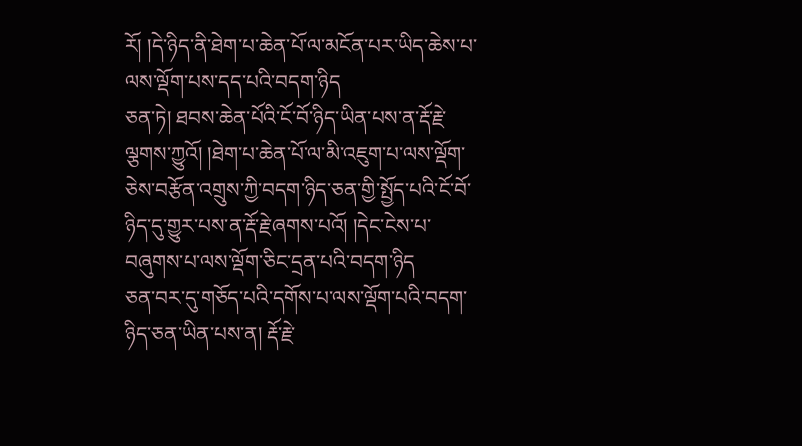རོ། །དེ་ཉིད་ནི་ཐེག་པ་ཆེན་པོ་ལ་མངོན་པར་ཡིད་ཆེས་པ་ལས་ལྡོག་པས་དད་པའི་བདག་ཉིད
ཅན་ཏེ། ཐབས་ཆེན་པོའི་ངོ་བོ་ཉིད་ཡིན་པས་ན་རྡོ་རྗེ་ལྕགས་ཀྱུའོ། །ཐེག་པ་ཆེན་པོ་ལ་མི་འཇུག་པ་ལས་ལྡོག་ཅེས་བརྩོན་འགྲུས་ཀྱི་བདག་ཉིད་ཅན་གྱི་སྤྱོད་པའི་ངོ་བོ་ཉིད་དུ་གྱུར་པས་ན་རྡོ་རྗེ་ཞགས་པའོ། །དེང་ངེས་པ་བཞུགས་པ་ལས་ལྡོག་ཅིང་དྲན་པའི་བདག་ཉིད
ཅན་བར་དུ་གཅོད་པའི་དགོས་པ་ལས་ལྡོག་པའི་བདག་ཉིད་ཅན་ཡིན་པས་ན། རྡོ་རྗེ་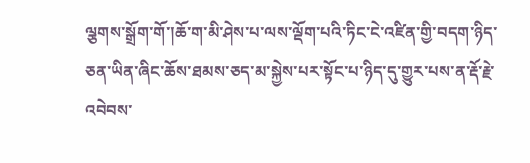ལྕགས་སྒྲོག་གོ་།ཆོ་ག་མི་ཤེས་པ་ལས་ལྡོག་པའི་ཏིང་ངེ་འཛིན་གྱི་བདག་ཉིད་ཅན་ཡིན་ཞིང་ཆོས་ཐམས་ཅད་མ་སྐྱེས་པར་སྟོང་པ་ཉིད་དུ་གྱུར་པས་ན་རྡོ་རྗེ་འབེབས་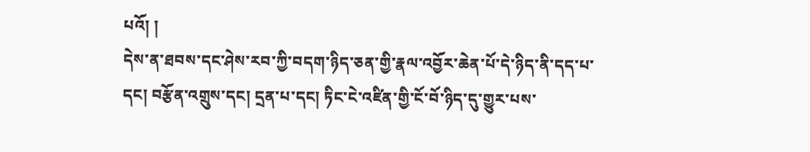པའོ། །
དེས་ན་ཐབས་དང་ཤེས་རབ་ཀྱི་བདག་ཉིད་ཅན་གྱི་རྣལ་འབྱོར་ཆེན་པོ་དེ་ཉིད་ནི་དད་པ་དང། བརྩོན་འགྲུས་དང། དྲན་པ་དང། ཏིང་ངེ་འཛིན་གྱི་ངོ་བོ་ཉིད་དུ་གྱུར་པས་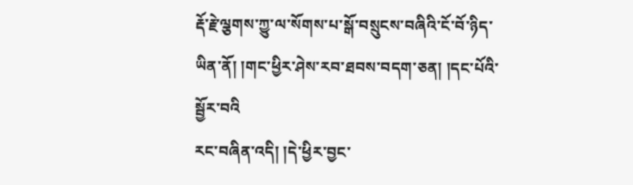རྡོ་རྗེ་ལྕགས་ཀྱུ་ལ་སོགས་པ་སྒོ་བསྲུངས་བཞིའི་ངོ་བོ་ཉིད་ཡིན་ནོ། །གང་ཕྱིར་ཤེས་རབ་ཐབས་བདག་ཅན། །དང་པོའི་སྦྱོར་བའི
རང་བཞིན་འདི། །དེ་ཕྱིར་བྱང་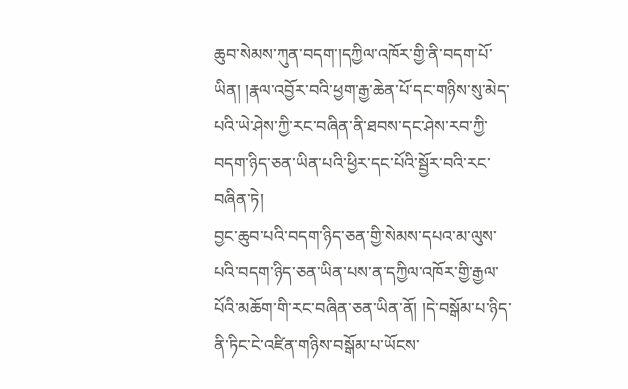ཆུབ་སེམས་ཀུན་བདག་།དཀྱིལ་འཁོར་གྱི་ནི་བདག་པོ་ཡིན། །རྣལ་འབྱོར་བའི་ཕྱག་རྒྱ་ཆེན་པོ་དང་གཉིས་སུ་མེད་པའི་ཡེ་ཤེས་ཀྱི་རང་བཞིན་ནི་ཐབས་དང་ཤེས་རབ་ཀྱི་བདག་ཉིད་ཅན་ཡིན་པའི་ཕྱིར་དང་པོའི་སྦྱོར་བའི་རང་བཞིན་ཏེ།
བྱང་ཆུབ་པའི་བདག་ཉིད་ཅན་གྱི་སེམས་དཔའ་མ་ལུས་པའི་བདག་ཉིད་ཅན་ཡིན་པས་ན་དཀྱིལ་འཁོར་གྱི་རྒྱལ་པོའི་མཆོག་གི་རང་བཞིན་ཅན་ཡིན་ནོ། །དེ་བསྒོམ་པ་ཉིད་ནི་ཏིང་ངེ་འཛིན་གཉིས་བསྒོམ་པ་ཡོངས་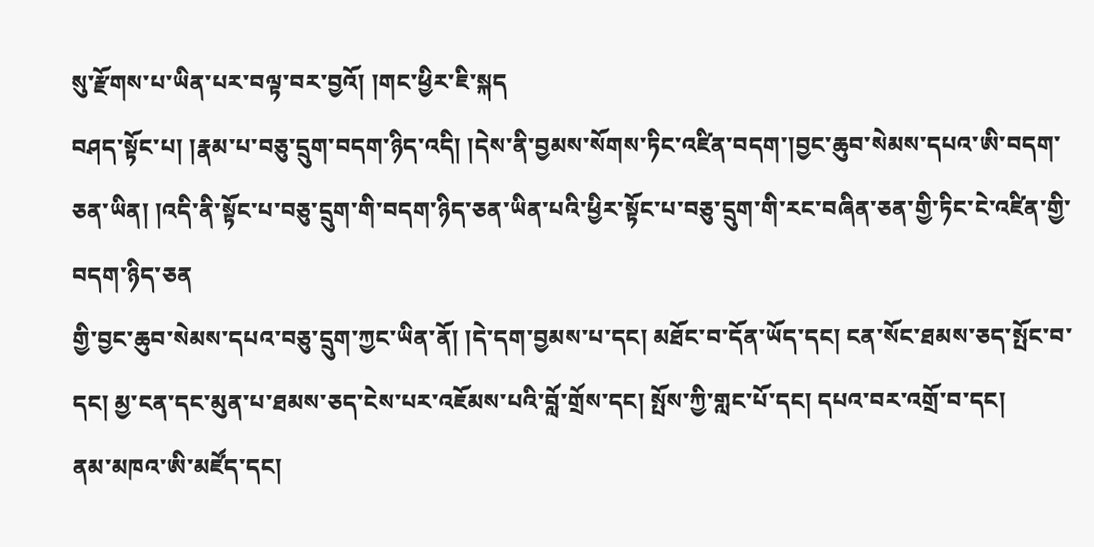སུ་རྫོགས་པ་ཡིན་པར་བལྟ་བར་བྱའོ། །གང་ཕྱིར་ཇི་སྐད
བཤད་སྟོང་པ། །རྣམ་པ་བཅུ་དྲུག་བདག་ཉིད་འདི། །དེས་ནི་བྱམས་སོགས་ཏིང་འཛིན་བདག་།བྱང་ཆུབ་སེམས་དཔའ་ཨི་བདག་ཅན་ཡིན། །འདི་ནི་སྟོང་པ་བཅུ་དྲུག་གི་བདག་ཉིད་ཅན་ཡིན་པའི་ཕྱིར་སྟོང་པ་བཅུ་དྲུག་གི་རང་བཞིན་ཅན་གྱི་ཏིང་ངེ་འཛིན་གྱི་བདག་ཉིད་ཅན
གྱི་བྱང་ཆུབ་སེམས་དཔའ་བཅུ་དྲུག་ཀྱང་ཡིན་ནོ། །དེ་དག་བྱམས་པ་དང། མཐོང་བ་དོན་ཡོད་དང། ངན་སོང་ཐམས་ཅད་སྤོང་བ་དང། མྱ་ངན་དང་མུན་པ་ཐམས་ཅད་ངེས་པར་འཇོམས་པའི་བློ་གྲོས་དང། སྤོས་ཀྱི་གླང་པོ་དང། དཔའ་བར་འགྲོ་བ་དང།
ནམ་མཁའ་ཨི་མཛོད་དང།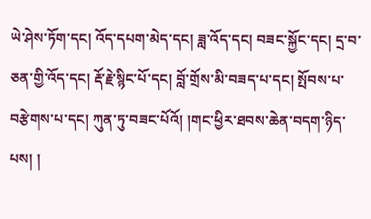ཡེ་ཤེས་ཏོག་དང། འོད་དཔག་མེད་དང། ཟླ་འོད་དང། བཟང་སྐྱོང་དང། དྲ་བ་ཅན་གྱི་འོད་དང། རྡོ་རྗེ་སྙིང་པོ་དང། བློ་གྲོས་མི་བཟད་པ་དང། སྤོབས་པ་བརྩེགས་པ་དང། ཀུན་ཏུ་བཟང་པོའོ། །གང་ཕྱིར་ཐབས་ཆེན་བདག་ཉིད་པས། །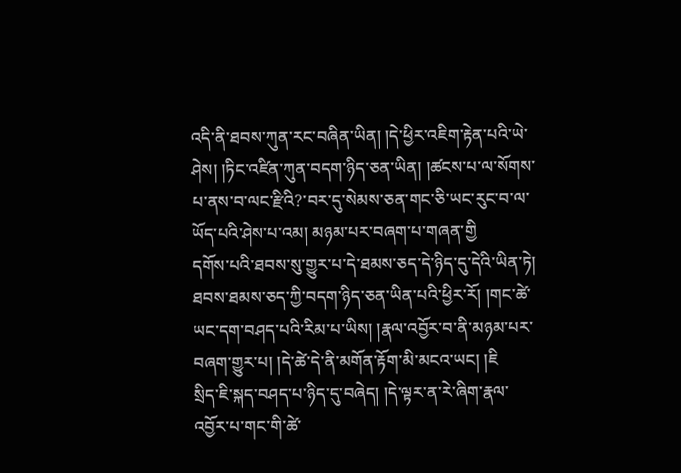འདི་ནི་ཐབས་ཀུན་རང་བཞིན་ཡིན། །དེ་ཕྱིར་འཇིག་རྟེན་པའི་ཡེ་ཤེས། །ཏིང་འཛིན་ཀུན་བདག་ཉིད་ཅན་ཡིན། །ཚངས་པ་ལ་སོགས་པ་ནས་བ་ལང་རྫིའི?་བར་དུ་སེམས་ཅན་གང་ཅི་ཡང་རུང་བ་ལ་ཡོད་པའི་ཤེས་པ་འམ། མཉམ་པར་བཞག་པ་གཞན་གྱི
དགོས་པའི་ཐབས་སུ་གྱུར་པ་དེ་ཐམས་ཅད་དེ་ཉིད་དུ་དེའི་ཡིན་ཏེ། ཐབས་ཐམས་ཅད་ཀྱི་བདག་ཉིད་ཅན་ཡིན་པའི་ཕྱིར་རོ། །གང་ཚེ་ཡང་དག་བཤད་པའི་རིམ་པ་ཡིས། །རྣལ་འབྱོར་བ་ནི་མཉམ་པར་བཞག་གྱུར་པ། །དེ་ཚེ་དེ་ནི་མགོན་རྟོག་མི་མངའ་ཡང། །ཇི
སྲིད་ཇི་སྐད་བཤད་པ་ཉིད་དུ་བཞེད། །དེ་ལྟར་ན་རེ་ཞིག་རྣལ་འབྱོར་པ་གང་གི་ཚེ་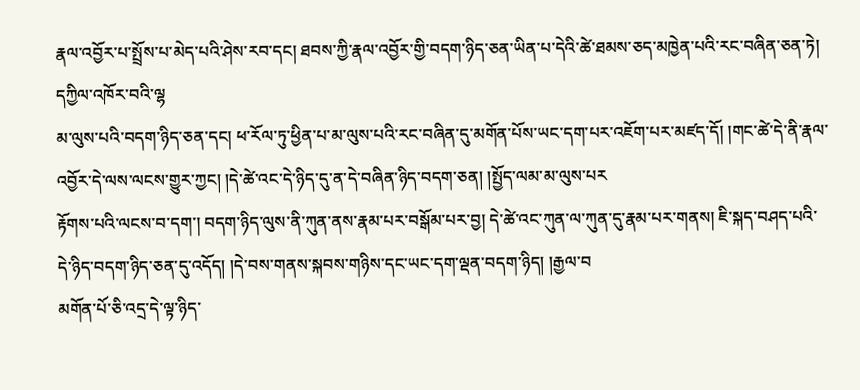རྣལ་འབྱོར་པ་སྤྲོས་པ་མེད་པའི་ཤེས་རབ་དང། ཐབས་ཀྱི་རྣལ་འབྱོར་གྱི་བདག་ཉིད་ཅན་ཡིན་པ་དེའི་ཚེ་ཐམས་ཅད་མཁྱེན་པའི་རང་བཞིན་ཅན་ཏེ། དཀྱིལ་འཁོར་བའི་ལྷ
མ་ལུས་པའི་བདག་ཉིད་ཅན་དང། ཕ་རོལ་ཏུ་ཕྱིན་པ་མ་ལུས་པའི་རང་བཞིན་དུ་མགོན་པོས་ཡང་དག་པར་འཇོག་པར་མཛད་དོ། །གང་ཚེ་དེ་ནི་རྣལ་འབྱོར་དེ་ལས་ལངས་གྱུར་ཀྱང། །དེ་ཚེ་འང་དེ་ཉིད་དུ་ན་དེ་བཞིན་ཉིད་བདག་ཅན། །སྤྱོད་ལམ་མ་ལུས་པར
རྟོགས་པའི་ལངས་བ་དག་། བདག་ཉིད་ལུས་ནི་ཀུན་ནས་རྣམ་པར་བསྒོམ་པར་བྱ། དེ་ཚེ་འང་ཀུན་ལ་ཀུན་དུ་རྣམ་པར་གནས། ཇི་སྐད་བཤད་པའི་དེ་ཉིད་བདག་ཉིད་ཅན་དུ་འདོད། །དེ་བས་གནས་སྐབས་གཉིས་དང་ཡང་དག་ལྡན་བདག་ཉིད། །རྒྱལ་བ
མགོན་པོ་ཅི་འདྲ་དེ་ལྟ་ཉིད་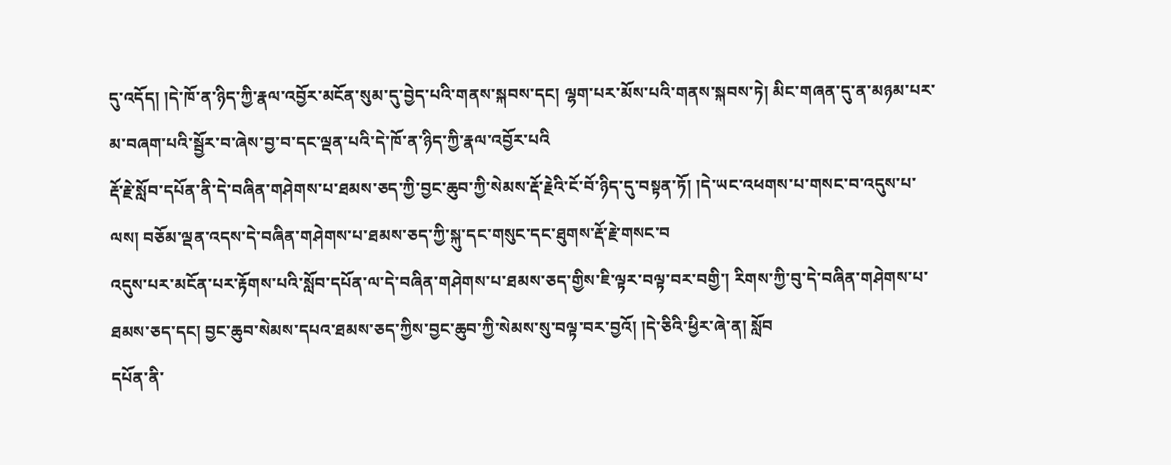དུ་འདོད། །དེ་ཁོ་ན་ཉིད་ཀྱི་རྣལ་འབྱོར་མངོན་སུམ་དུ་བྱེད་པའི་གནས་སྐབས་དང། ལྷག་པར་མོས་པའི་གནས་སྐབས་ཏེ། མིང་གཞན་དུ་ན་མཉམ་པར་མ་བཞག་པའི་སྦྱོར་བ་ཞེས་བྱ་བ་དང་ལྡན་པའི་དེ་ཁོ་ན་ཉིད་ཀྱི་རྣལ་འབྱོར་པའི
རྡོ་རྗེ་སློབ་དཔོན་ནི་དེ་བཞིན་གཤེགས་པ་ཐམས་ཅད་ཀྱི་བྱང་ཆུབ་ཀྱི་སེམས་རྡོ་རྗེའི་ངོ་བོ་ཉིད་དུ་བསྟན་ཏོ། །དེ་ཡང་འཕགས་པ་གསང་བ་འདུས་པ་ལས། བཅོམ་ལྡན་འདས་དེ་བཞིན་གཤེགས་པ་ཐམས་ཅད་ཀྱི་སྐུ་དང་གསུང་དང་ཐུགས་རྡོ་རྗེ་གསང་བ
འདུས་པར་མངོན་པར་རྟོགས་པའི་སློབ་དཔོན་ལ་དེ་བཞིན་གཤེགས་པ་ཐམས་ཅད་གྱིས་ཇི་ལྟར་བལྟ་བར་བགྱི་། རིགས་ཀྱི་བུ་དེ་བཞིན་གཤེགས་པ་ཐམས་ཅད་དང། བྱང་ཆུབ་སེམས་དཔའ་ཐམས་ཅད་ཀྱིས་བྱང་ཆུབ་ཀྱི་སེམས་སུ་བལྟ་བར་བྱའོ། །དེ་ཅིའི་ཕྱིར་ཞེ་ན། སློབ
དཔོན་ནི་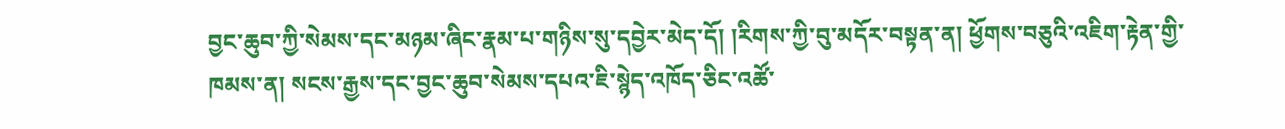བྱང་ཆུབ་ཀྱི་སེམས་དང་མཉམ་ཞིང་རྣམ་པ་གཉིས་སུ་དབྱེར་མེད་དོ། །རིགས་ཀྱི་བུ་མདོར་བསྟན་ན། ཕྱོགས་བཅུའི་འཇིག་རྟེན་གྱི་ཁམས་ན། སངས་རྒྱས་དང་བྱང་ཆུབ་སེམས་དཔའ་ཇི་སྙེད་འཁོད་ཅིང་འཚོ་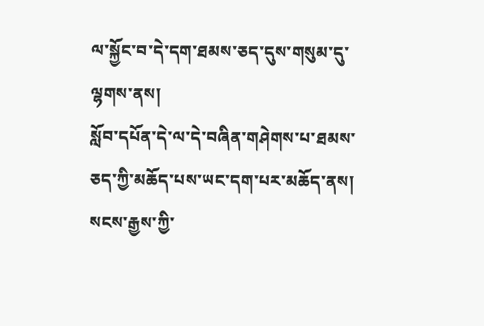ལ་སྐྱོང་བ་དེ་དག་ཐམས་ཅད་དུས་གསུམ་དུ་ལྷགས་ནས།
སློབ་དཔོན་དེ་ལ་དེ་བཞིན་གཤེགས་པ་ཐམས་ཅད་ཀྱི་མཆོད་པས་ཡང་དག་པར་མཆོད་ནས། སངས་རྒྱས་ཀྱི་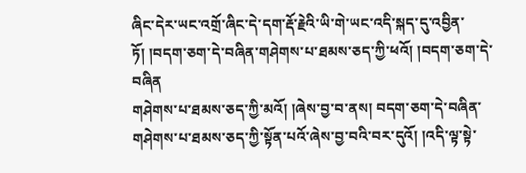ཞིང་དེར་ཡང་འགྲོ་ཞིང་དེ་དག་རྡོ་རྗེའི་ཡི་གེ་ཡང་འདི་སྐད་དུ་འབྱིན་ཏོ། །བདག་ཅག་དེ་བཞིན་གཤེགས་པ་ཐམས་ཅད་ཀྱི་ཕའོ། །བདག་ཅག་དེ་བཞིན
གཤེགས་པ་ཐམས་ཅད་ཀྱི་མའོ། །ཞེས་བྱ་བ་ནས། བདག་ཅག་དེ་བཞིན་གཤེགས་པ་ཐམས་ཅད་ཀྱི་སྟོན་པའོ་ཞེས་བྱ་བའི་བར་དུའོ། །འདི་ལྟ་སྟེ་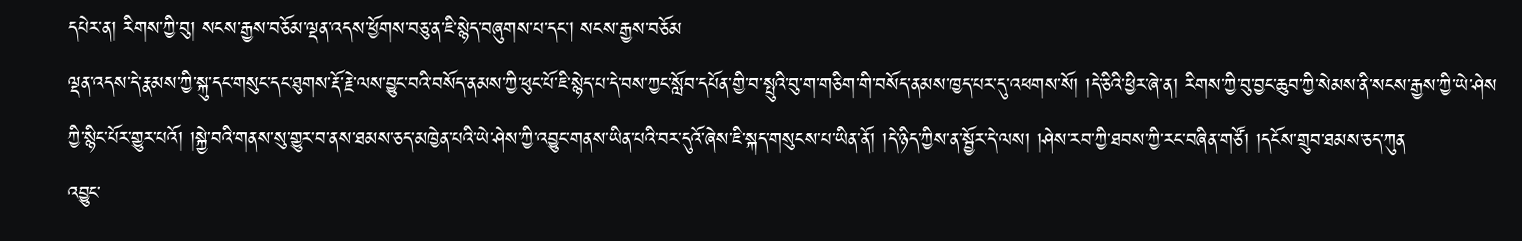དཔེར་ན། རིགས་ཀྱི་བུ། སངས་རྒྱས་བཅོམ་ལྡན་འདས་ཕྱོགས་བཅུ་ན་ཇི་སྙེད་བཞུགས་པ་དང། སངས་རྒྱས་བཅོམ
ལྡན་འདས་དེ་རྣམས་ཀྱི་སྐུ་དང་གསུང་དང་ཐུགས་རྡོ་རྗེ་ལས་བྱུང་བའི་བསོད་ནམས་ཀྱི་ཕུང་པོ་ཇི་སྙེད་པ་དེ་བས་ཀྱང་སློབ་དཔོན་གྱི་བ་སྤུའི་བུ་ག་གཅིག་གི་བསོད་ནམས་ཁྱད་པར་དུ་འཕགས་སོ། །དེ་ཅིའི་ཕྱིར་ཞེ་ན། རིགས་ཀྱི་བུ་བྱང་ཆུབ་ཀྱི་སེམས་ནི་སངས་རྒྱས་ཀྱི་ཡེ་ཤེས
ཀྱི་སྙིང་པོར་གྱུར་པའོ། །སྐྱེ་བའི་གནས་སུ་གྱུར་བ་ནས་ཐམས་ཅད་མཁྱེན་པའི་ཡེ་ཤེས་ཀྱི་འབྱུང་གནས་ཡིན་པའི་བར་དུའོ་ཞེས་ཇི་སྐད་གསུངས་པ་ཡིན་ནོ། །དེ་ཉིད་ཀྱིས་ན་སྦྱོར་དེ་ལས། །ཤེས་རབ་ཀྱི་ཐབས་ཀྱི་རང་བཞིན་གཙོ། །དངོས་གྲུབ་ཐམས་ཅད་ཀུན
འབྱུང་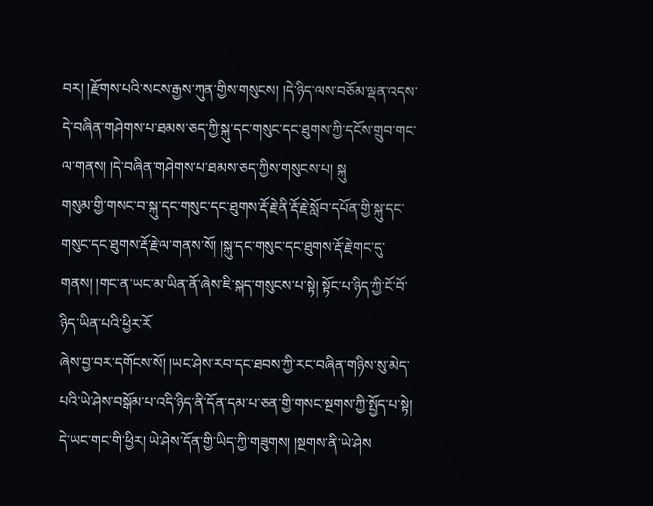བར། །རྫོགས་པའི་སངས་རྒྱས་ཀུན་གྱིས་གསུངས། །དེ་ཉིད་ལས་བཅོམ་ལྡན་འདས་དེ་བཞིན་གཤེགས་པ་ཐམས་ཅད་ཀྱི་སྐུ་དང་གསུང་དང་ཐུགས་ཀྱི་དངོས་གྲུབ་གང་ལ་གནས། །དེ་བཞིན་གཤེགས་པ་ཐམས་ཅད་ཀྱིས་གསུངས་པ། སྐུ
གསུམ་གྱི་གསང་བ་སྐུ་དང་གསུང་དང་ཐུགས་རྡོ་རྗེ་ནི་རྡོ་རྗེ་སློབ་དཔོན་གྱི་སྐུ་དང་གསུང་དང་ཐུགས་རྡོ་རྗེ་ལ་གནས་སོ། །སྐུ་དང་གསུང་དང་ཐུགས་རྡོ་རྗེ་གང་དུ་གནས། །གང་ན་ཡང་མ་ཡིན་ནོ་ཞེས་ཇི་སྐད་གསུངས་པ་སྟེ། སྟོང་པ་ཉིད་ཀྱི་ངོ་བོ་ཉིད་ཡིན་པའི་ཕྱིར་རོ
ཞེས་བྱ་བར་དགོངས་སོ། །ཡང་ཤེས་རབ་དང་ཐབས་ཀྱི་རང་བཞིན་གཉིས་སུ་མེད་པའི་ཡེ་ཤེས་བསྒོམ་པ་འདི་ཉིད་ནི་དོན་དམ་པ་ཅན་གྱི་གསང་སྔགས་ཀྱི་སྤྱོད་པ་སྟེ། དེ་ཡང་གང་གི་ཕྱིར། ཡེ་ཤེས་དོན་གྱི་ཡིད་ཀྱི་གཟུགས། །སྔགས་ནི་ཡེ་ཤེས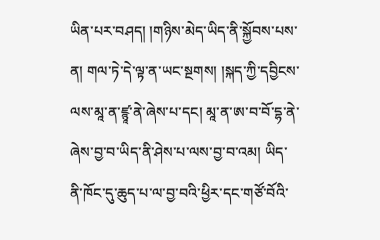ཡིན་པར་བཤད། །གཉིས་མེད་ཡིད་ནི་སྐྱོབས་པས་ན། གལ་ཏེ་དེ་ལྟ་ན་ཡང་སྔགས། །སྐད་ཀྱི་དབྱིངས་ལས་མཱ་ན་ཛྙཱ་ནེ་ཞེས་པ་དང། མཱ་ན་ཨ་བ་བོ་དྷ་ནེ་ཞེས་བྱ་བ་ཡིད་ནི་ཤེས་པ་ལས་བྱ་བ་འམ། ཡིད་ནི་ཁོང་དུ་ཆུད་པ་ལ་བྱ་བའི་ཕྱིར་དང་གཙོ་བོའི་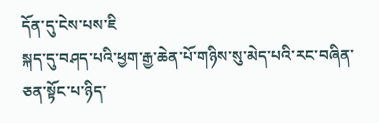དོན་དུ་ངེས་པས་ཇི
སྐད་དུ་བཤད་པའི་ཕྱག་རྒྱ་ཆེན་པོ་གཉིས་སུ་མེད་པའི་རང་བཞིན་ཅན་སྟོང་པ་ཉིད་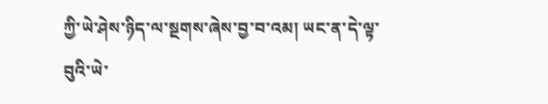ཀྱི་ཡེ་ཤེས་ཉིད་ལ་སྔགས་ཞེས་བྱ་བ་འམ། ཡང་ན་དེ་ལྟ་བུའི་ཡེ་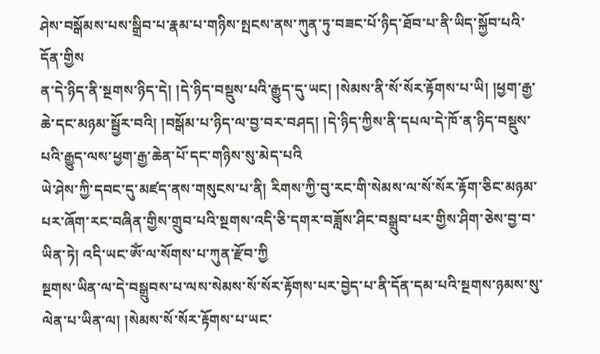ཤེས་བསྒོམས་པས་སྒྲིབ་པ་རྣམ་པ་གཉིས་སྤངས་ནས་ཀུན་ཏུ་བཟང་པོ་ཉིད་ཐོབ་པ་ནི་ཡིད་སྐྱོབ་པའི་དོན་གྱིས
ན་དེ་ཉིད་ནི་སྔགས་ཉིད་དེ། །དེ་ཉིད་བསྡུས་པའི་རྒྱུད་དུ་ཡང། །སེམས་ནི་སོ་སོར་རྟོགས་པ་ཡི། །ཕྱག་རྒྱ་ཆེ་དང་མཉམ་སྦྱོར་བའི། །བསྒོམ་པ་ཉིད་ལ་བྱ་བར་བཤད། །དེ་ཉིད་ཀྱིས་ནི་དཔལ་དེ་ཁོ་ན་ཉིད་བསྡུས་པའི་རྒྱུད་ལས་ཕྱག་རྒྱ་ཆེན་པོ་དང་གཉིས་སུ་མེད་པའི
ཡེ་ཤེས་ཀྱི་དབང་དུ་མཛད་ནས་གསུངས་པ་ནི། རིགས་ཀྱི་བུ་རང་གི་སེམས་ལ་སོ་སོར་རྟོག་ཅིང་མཉམ་པར་ཞོག་རང་བཞིན་གྱིས་གྲུབ་པའི་སྔགས་འདི་ཅི་དགར་བཟློས་ཤིང་བསྒྲུབ་པར་གྱིས་ཤིག་ཅེས་བྱ་བ་ཡིན་ཏེ། འདི་ཡང་ཨོཾ་ལ་སོགས་པ་ཀུན་རྫོབ་ཀྱི
སྔགས་ཡིན་ལ་དེ་བསྒྲུབས་པ་ལས་སེམས་སོ་སོར་རྟོགས་པར་བྱེད་པ་ནི་དོན་དམ་པའི་སྔགས་ཉམས་སུ་ལེན་པ་ཡིན་ལ། །སེམས་སོ་སོར་རྟོགས་པ་ཡང་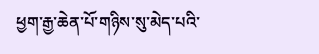ཕྱག་རྒྱ་ཆེན་པོ་གཉིས་སུ་མེད་པའི་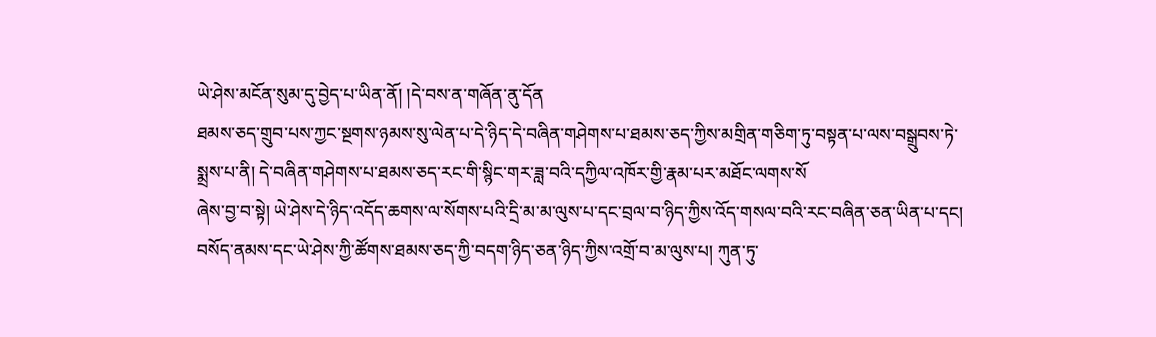ཡེ་ཤེས་མངོན་སུམ་དུ་བྱེད་པ་ཡིན་ནོ། །དེ་བས་ན་གཞོན་ནུ་དོན
ཐམས་ཅད་གྲུབ་པས་ཀྱང་སྔགས་ཉམས་སུ་ལེན་པ་དེ་ཉིད་དེ་བཞིན་གཤེགས་པ་ཐམས་ཅད་ཀྱིས་མགྲིན་གཅིག་ཏུ་བསྟན་པ་ལས་བསྒྲུབས་ཏེ་སྨྲས་པ་ནི། དེ་བཞིན་གཤེགས་པ་ཐམས་ཅད་རང་གི་སྙིང་གར་ཟླ་བའི་དཀྱིལ་འཁོར་གྱི་རྣམ་པར་མཐོང་ལགས་སོ
ཞེས་བྱ་བ་སྟེ། ཡེ་ཤེས་དེ་ཉིད་འདོད་ཆགས་ལ་སོགས་པའི་དྲི་མ་མ་ལུས་པ་དང་བྲལ་བ་ཉིད་ཀྱིས་འོད་གསལ་བའི་རང་བཞིན་ཅན་ཡིན་པ་དང། བསོད་ནམས་དང་ཡེ་ཤེས་ཀྱི་ཚོགས་ཐམས་ཅད་ཀྱི་བདག་ཉིད་ཅན་ཉིད་ཀྱིས་འགྲོ་བ་མ་ལུས་པ། ཀུན་ཏུ་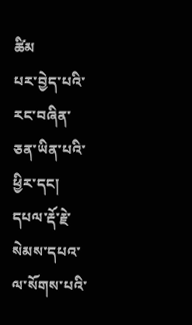ཚིམ
པར་བྱེད་པའི་རང་བཞིན་ཅན་ཡིན་པའི་ཕྱིར་དང། དཔལ་རྡོ་རྗེ་སེམས་དཔའ་ལ་སོགས་པའི་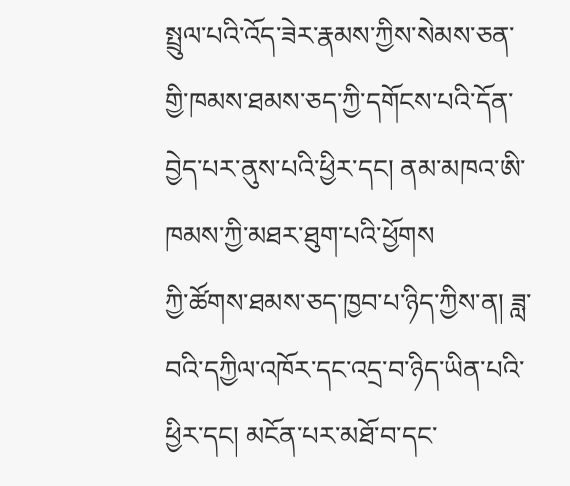སྤྲུལ་པའི་འོད་ཟེར་རྣམས་ཀྱིས་སེམས་ཅན་གྱི་ཁམས་ཐམས་ཅད་ཀྱི་དགོངས་པའི་དོན་བྱེད་པར་ནུས་པའི་ཕྱིར་དང། ནམ་མཁའ་ཨི་ཁམས་ཀྱི་མཐར་ཐུག་པའི་ཕྱོགས
ཀྱི་ཚོགས་ཐམས་ཅད་ཁྱབ་པ་ཉིད་ཀྱིས་ན། ཟླ་བའི་དཀྱིལ་འཁོར་དང་འདྲ་བ་ཉིད་ཡིན་པའི་ཕྱིར་དང། མངོན་པར་མཐོ་བ་དང་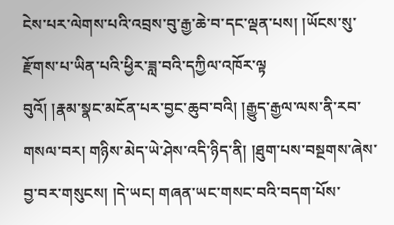ངེས་པར་ལེགས་པའི་འབྲས་བུ་རྒྱ་ཆེ་བ་དང་ལྡན་པས། །ཡོངས་སུ་རྫོགས་པ་ཡིན་པའི་ཕྱིར་ཟླ་བའི་དཀྱིལ་འཁོར་ལྟ
བུའོ། །རྣམ་སྣང་མངོན་པར་བྱང་ཆུབ་བའི། །རྒྱུད་རྒྱལ་ལས་ནི་རབ་གསལ་བར། གཉིས་མེད་ཡེ་ཤེས་འདི་ཉིད་ནི། །ཐུག་པས་བསྔགས་ཞེས་བྱ་བར་གསུངས། །དེ་ཡང། གཞན་ཡང་གསང་བའི་བདག་པོས་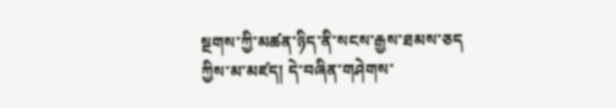སྔགས་ཀྱི་མཚན་ཉིད་ནི་སངས་རྒྱས་ཐམས་ཅད
ཀྱིས་མ་མཛད། དེ་བཞིན་གཤེགས་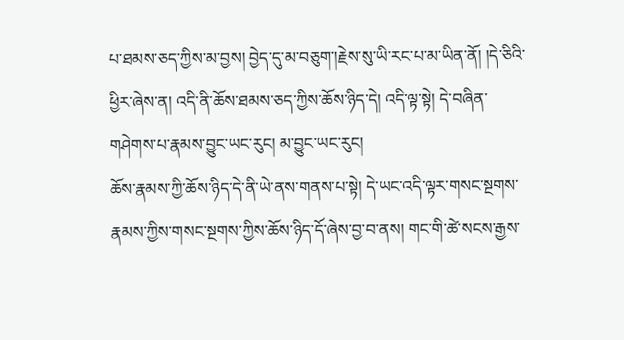པ་ཐམས་ཅད་ཀྱིས་མ་བྱས། བྱེད་དུ་མ་བཅུག་།རྗེས་སུ་ཡི་རང་པ་མ་ཡིན་ནོ། །དེ་ཅིའི་ཕྱིར་ཞེས་ན། འདི་ནི་ཆོས་ཐམས་ཅད་ཀྱིས་ཆོས་ཉིད་དེ། འདི་ལྟ་སྟེ། དེ་བཞིན་གཤེགས་པ་རྣམས་བྱུང་ཡང་རུང། མ་བྱུང་ཡང་རུང།
ཆོས་རྣམས་ཀྱི་ཆོས་ཉིད་དེ་ནི་ཡེ་ནས་གནས་པ་སྟེ། དེ་ཡང་འདི་ལྟར་གསང་སྔགས་རྣམས་ཀྱིས་གསང་སྔགས་ཀྱིས་ཆོས་ཉིད་དོ་ཞེས་བྱ་བ་ནས། གང་གི་ཚེ་སངས་རྒྱས་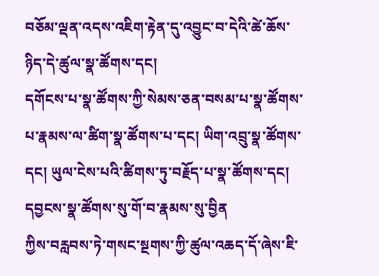བཅོམ་ལྡན་འདས་འཇིག་རྟེན་དུ་འབྱུང་བ་དེའི་ཚེ་ཆོས་ཉིད་དེ་ཚུལ་སྣ་ཚོགས་དང།
དགོངས་པ་སྣ་ཚོགས་ཀྱི་སེམས་ཅན་བསམ་པ་སྣ་ཚོགས་པ་རྣམས་ལ་ཚིག་སྣ་ཚོགས་པ་དང། ཡིག་འབྲུ་སྣ་ཚོགས་དང། ཡུལ་ངེས་པའི་ཚིགས་ཏུ་བརྗོད་པ་སྣ་ཚོགས་དང། དབྱངས་སྣ་ཚོགས་སུ་གོ་བ་རྣམས་སུ་བྱིན
ཀྱིས་བརླབས་ཏེ་གསང་སྔགས་ཀྱི་ཚུལ་འཆད་དོ་ཞེས་ཇི་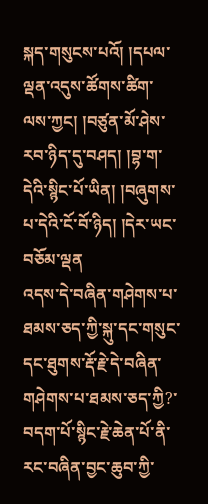སྐད་གསུངས་པའོ། །དཔལ་ལྡན་འདུས་ཚོགས་ཚིག་ལས་ཀྱང། །བཙུན་མོ་ཤེས་རབ་ཉིད་དུ་བཤད། །བྷ་ག་དེའི་སྙིང་པོ་ཡིན། །བཞུགས་པ་དེའི་ངོ་བོ་ཉིད། །དེར་ཡང་བཅོམ་ལྡན
འདས་དེ་བཞིན་གཤེགས་པ་ཐམས་ཅད་ཀྱི་སྐུ་དང་གསུང་དང་ཐུགས་རྡོ་རྗེ་དེ་བཞིན་གཤེགས་པ་ཐམས་ཅད་ཀྱི?་བདག་པོ་སྙིང་རྗེ་ཆེན་པོ་ནི་རང་བཞིན་བྱང་ཆུབ་ཀྱི་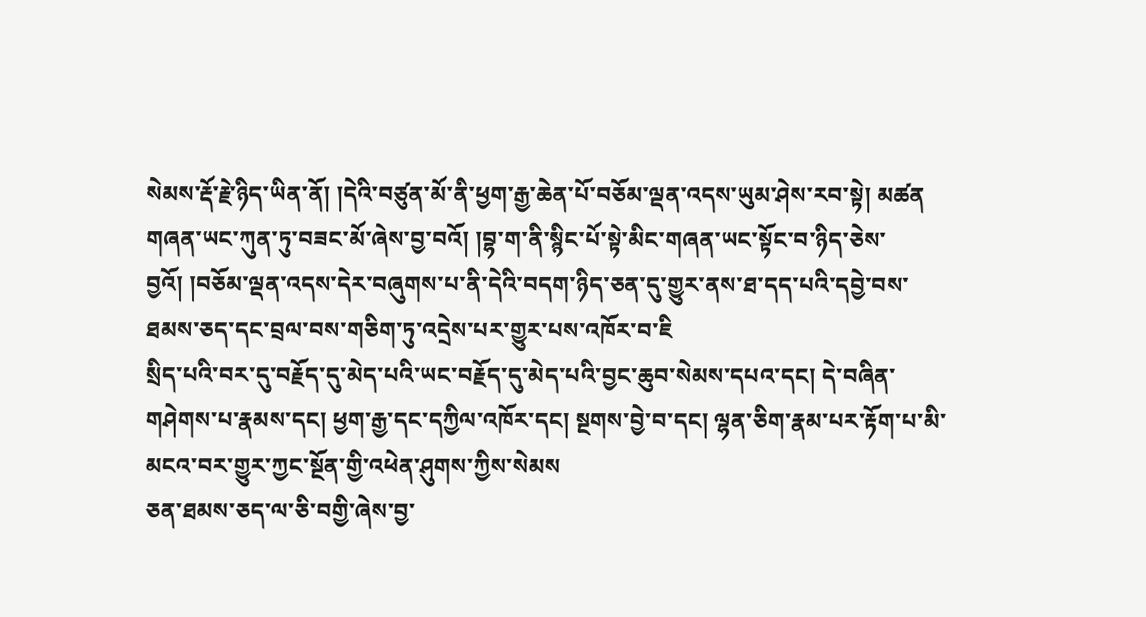སེམས་རྡོ་རྗེ་ཉིད་ཡིན་ནོ། །དེའི་བཙུན་མོ་ནི་ཕྱག་རྒྱ་ཆེན་པོ་བཅོམ་ལྡན་འདས་ཡུམ་ཤེས་རབ་སྟེ། མཚན
གཞན་ཡང་ཀུན་ཏུ་བཟང་མོ་ཞེས་བྱ་བའོ། །བྷ་ག་ནི་སྙིང་པོ་སྟེ་མིང་གཞན་ཡང་སྟོང་བ་ཉིད་ཅེས་བྱའོ། །བཅོམ་ལྡན་འདས་དེར་བཞུགས་པ་ནི་དེའི་བདག་ཉིད་ཅན་དུ་གྱུར་ནས་ཐ་དད་པའི་དབྱེ་བས་ཐམས་ཅད་དང་བྲལ་བས་གཅིག་ཏུ་འདྲེས་པར་གྱུར་པས་འཁོར་བ་ཇི
སྲིད་པའི་བར་དུ་བརྗོད་དུ་མེད་པའི་ཡང་བརྗོད་དུ་མེད་པའི་བྱང་ཆུབ་སེམས་དཔའ་དང། དེ་བཞིན་གཤེགས་པ་རྣམས་དང། ཕྱག་རྒྱ་དང་དཀྱིལ་འཁོར་དང། སྔགས་བྱེ་བ་དང། ལྷན་ཅིག་རྣམ་པར་རྟོག་པ་མི་མངའ་བར་གྱུར་ཀྱང་སྔོན་གྱི་འཕེན་ཤུགས་ཀྱིས་སེམས
ཅན་ཐམས་ཅད་ལ་ཅི་བགྱི་ཞེས་བྱ་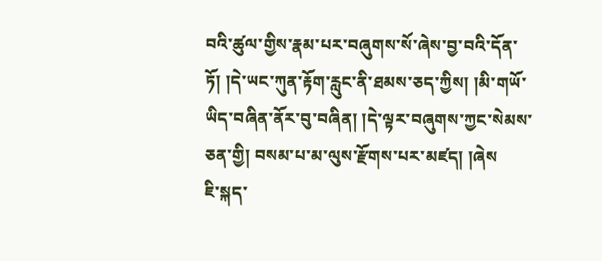བའི་ཚུལ་གྱིས་རྣམ་པར་བཞུགས་སོ་ཞེས་བྱ་བའི་དོན་ཏོ། །དེ་ཡང་ཀུན་རྟོག་རླུང་ནི་ཐམས་ཅད་ཀྱིས། །མི་གཡོ་ཡིད་བཞིན་ནོར་བུ་བཞིན། །དེ་ལྟར་བཞུགས་ཀྱང་སེམས་ཅན་གྱི། བསམ་པ་མ་ལུས་རྫོགས་པར་མཛད། །ཞེས
ཇི་སྐད་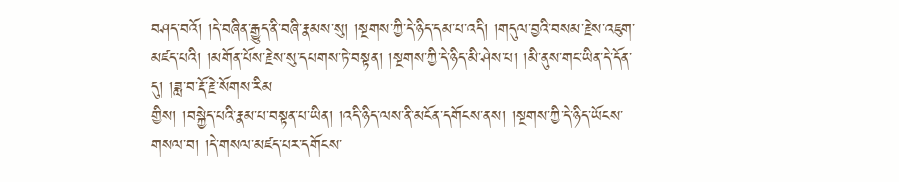བཤད་བའོ། །དེ་བཞིན་རྒྱུད་ནི་བཞི་རྣམས་སུ། །སྔགས་ཀྱི་དེ་ཉིད་དམ་པ་འདི། །གདུལ་བྱའི་བསམ་རྗེས་འཇུག་མཛད་པའི། །མགོན་པོས་རྗེས་སུ་དཔགས་ཏེ་བསྟན། །སྔགས་ཀྱི་དེ་ཉིད་མི་ཤེས་པ། །མི་ནུས་གང་ཡིན་དེ་དོན་དུ། །ཟླ་བ་རྡོ་རྗེ་སོགས་རིམ
གྱིས། །བསྐྱེད་པའི་རྣམ་པ་བསྟན་པ་ཡིན། །འདི་ཉིད་ལས་ནི་མངོན་དགོངས་ནས། །སྔགས་ཀྱི་དེ་ཉིད་ཡོངས་གསལ་བ། །དེ་གསལ་མཛད་པར་དགོངས་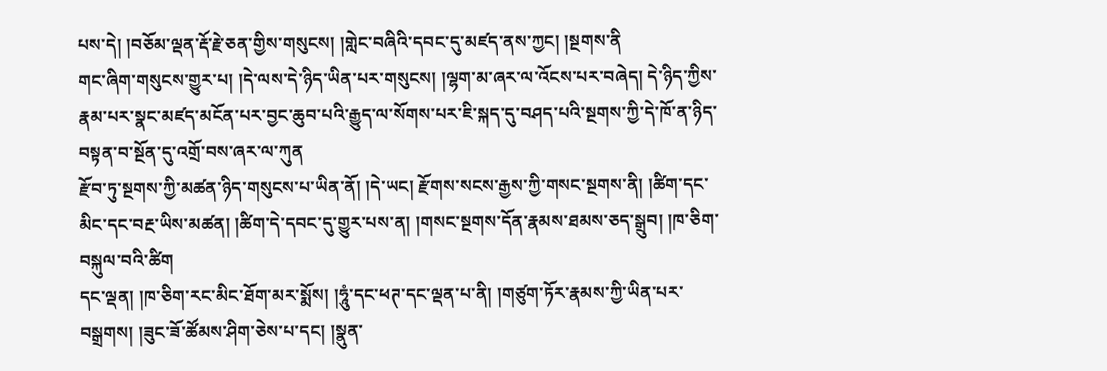པས་དེ། །བཅོམ་ལྡན་རྡོ་རྗེ་ཅན་གྱིས་གསུངས། །གླེང་བཞིའི་དབང་དུ་མཛད་ནས་ཀྱང། །སྔགས་ནི
གང་ཞིག་གསུངས་གྱུར་པ། །དེ་ལས་དེ་ཉིད་ཡིན་པར་གསུངས། །ལྷག་མ་ཞར་ལ་འོངས་པར་བཞེད། དེ་ཉིད་ཀྱིས་རྣམ་པར་སྣང་མཛད་མངོན་པར་བྱང་ཆུབ་པའི་རྒྱུད་ལ་སོགས་པར་ཇི་སྐད་དུ་བཤད་པའི་སྔགས་ཀྱི་དེ་ཁོ་ན་ཉིད་བསྟན་བ་སྔོན་དུ་འགྲོ་བས་ཞར་ལ་ཀུན
རྫོབ་ཏུ་སྔགས་ཀྱི་མཚན་ཉིད་གསུངས་པ་ཡིན་ནོ། །དེ་ཡང། རྫོགས་སངས་རྒྱས་ཀྱི་གསང་སྔགས་ནི། །ཚིག་དང་མིང་དང་བརྔ་ཡིས་མཚན། །ཚིག་དེ་དབང་དུ་གྱུར་པས་ན། །གསང་སྔགས་དོན་རྣམས་ཐམས་ཅད་སྒྲུབ། །ཁ་ཅིག་བསྐུལ་བའི་ཚིག
དང་ལྡན། །ཁ་ཅིག་རང་མིང་ཐོག་མར་སྨོས། །ཧཱུཾ་དང་ཕཊ་དང་ལྡན་པ་ནི། །གཙུག་ཏོར་རྣམས་ཀྱི་ཡིན་པར་བསྒྲགས། །ཟུང་ཟོ་ཚོམས་ཤིག་ཅེས་པ་དང། །སྣུན་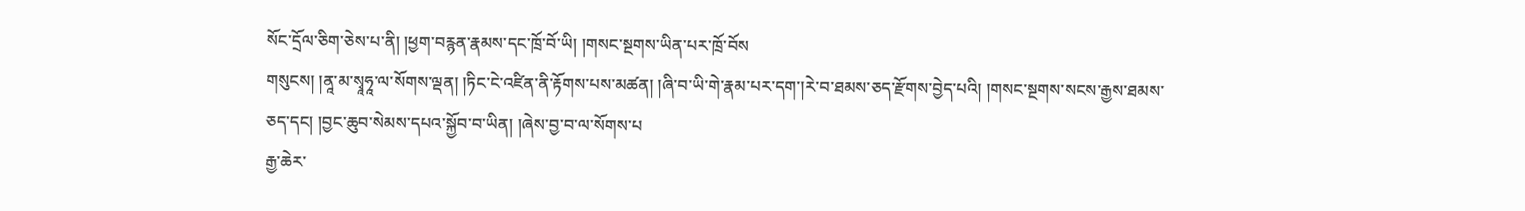སོང་དྲོལ་ཅིག་ཅེས་པ་ནི། །ཕྱག་བརྙན་རྣམས་དང་ཁྲོ་བོ་ཡི། །གསང་སྔགས་ཡིན་པར་ཁྲོ་བོས
གསུངས། །ནཱ་མ་སྭཱཧཱ་ལ་སོགས་ལྡན། །ཏིང་ངེ་འཛིན་ནི་རྟོགས་པས་མཚན། །ཞི་བ་ཡི་གེ་རྣམ་པར་དག་།རེ་བ་ཐམས་ཅད་རྫོགས་བྱེད་པའི། །གསང་སྔགས་སངས་རྒྱས་ཐམས་ཅད་དང། །བྱང་ཆུབ་སེམས་དཔའ་སྐྱོབ་བ་ཡིན། །ཞེས་བྱ་བ་ལ་སོགས་པ
རྒྱ་ཆེར་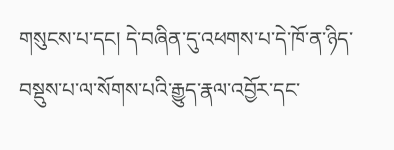གསུངས་པ་དང། དེ་བཞིན་དུ་འཕགས་པ་དེ་ཁོ་ན་ཉིད་བསྡུས་པ་ལ་སོགས་པའི་རྒྱུད་རྣལ་འབྱོར་དང་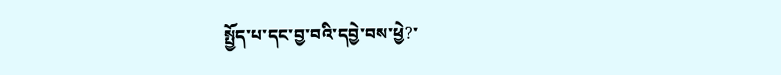སྤྱོད་པ་དང་བྱ་བའི་དབྱེ་བས་ཕྱེ?་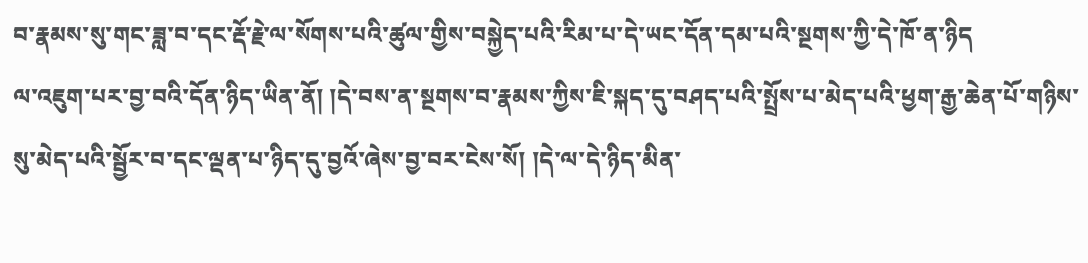བ་རྣམས་སུ་གང་ཟླ་བ་དང་རྡོ་རྗེ་ལ་སོགས་པའི་ཚུལ་གྱིས་བསྐྱེད་པའི་རིམ་པ་དེ་ཡང་དོན་དམ་པའི་སྔགས་ཀྱི་དེ་ཁོ་ན་ཉིད
ལ་འཇུག་པར་བྱ་བའི་དོན་ཉིད་ཡིན་ནོ། །དེ་བས་ན་སྔགས་བ་རྣམས་ཀྱིས་ཇི་སྐད་དུ་བཤད་པའི་སྤྲོས་པ་མེད་པའི་ཕྱག་རྒྱ་ཆེན་པོ་གཉིས་སུ་མེད་པའི་སྦྱོར་བ་དང་ལྡན་པ་ཉིད་དུ་བྱའོ་ཞེས་བྱ་བར་ངེས་སོ། །དེ་ལ་དེ་ཉིད་མིན་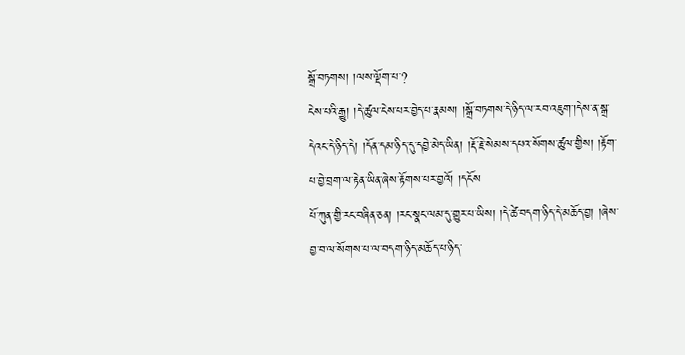སྒྲོ་བཏགས། །ལས་ལྡོག་པ་?
ངེས་པའི་རྒྱུ། །དེ་ཚུལ་ངེས་པར་བྱེད་པ་རྣམས། །སྒྲོ་བཏགས་དེ་ཉིད་ལ་རབ་འཇུག་།དེས་ན་སྒྲ་དེའང་དེ་ཉིད་དེ། །དོན་དམ་ཉིད་དུ་དབྱེ་མེད་ཡིན། །རྡོ་རྗེ་སེམས་དཔའ་སོགས་ཚུལ་གྱིས། །རྟོག་པ་བྱེ་བྲག་ལ་རྟེན་ཡིན་ཞེས་རྟོགས་པར་བྱའོ། །དངོས
པོ་ཀུན་གྱི་རང་བཞིན་ཅན། །རང་སྣང་ལམ་དུ་གྱུར་པ་ཡིས། །དེ་ཚེ་བདག་ཉིད་དེ་མཆོད་བྱ། །ཞེས་བྱ་བ་ལ་སོགས་པ་ལ་བདག་ཉིད་མཆོད་པ་ཉིད་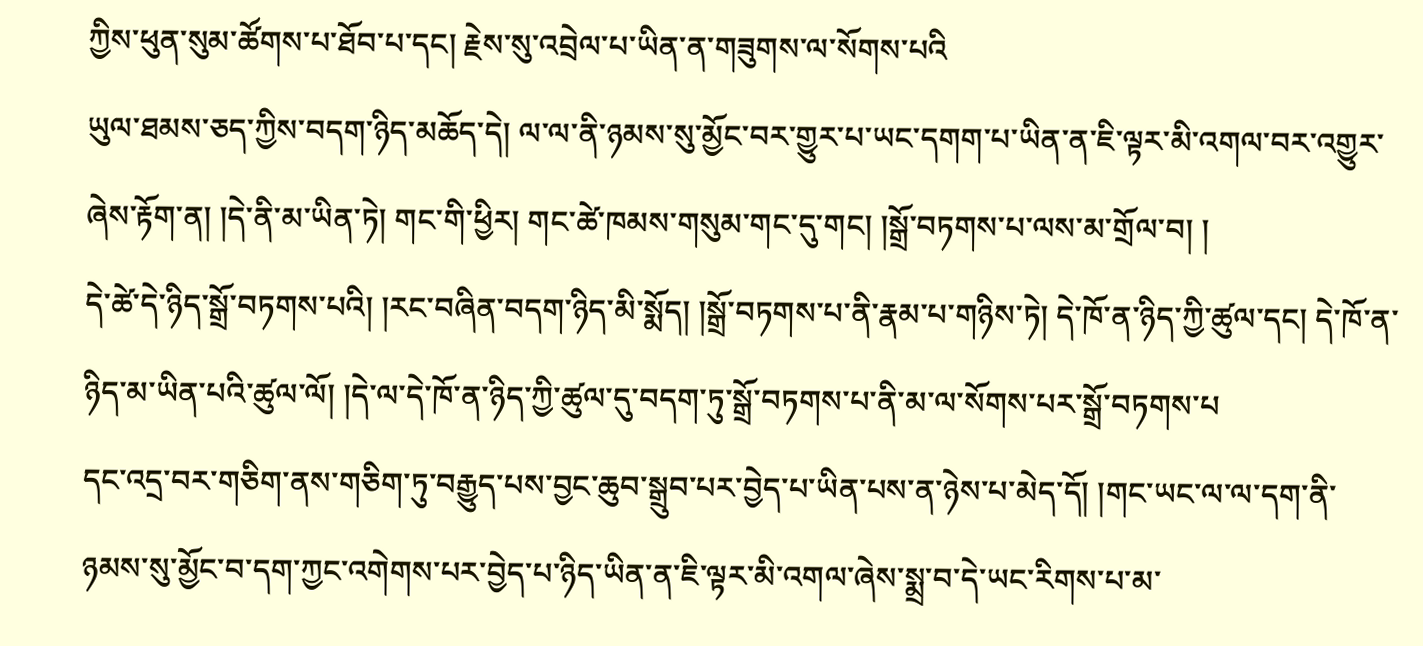ཀྱིས་ཕུན་སུམ་ཚོགས་པ་ཐོབ་པ་དང། རྗེས་སུ་འབྲེལ་པ་ཡིན་ན་གཟུགས་ལ་སོགས་པའི
ཡུལ་ཐམས་ཅད་ཀྱིས་བདག་ཉིད་མཆོད་དེ། ལ་ལ་ནི་ཉམས་སུ་མྱོང་བར་གྱུར་པ་ཡང་དགག་པ་ཡིན་ན་ཇི་ལྟར་མི་འགལ་བར་འགྱུར་ཞེས་རྟོག་ན། །དེ་ནི་མ་ཡིན་ཏེ། གང་གི་ཕྱིར། གང་ཚེ་ཁམས་གསུམ་གང་དུ་གང། །སྒྲོ་བཏགས་པ་ལས་མ་གྲོལ་བ། །
དེ་ཚེ་དེ་ཉིད་སྒྲོ་བཏགས་པའི། །རང་བཞིན་བདག་ཉིད་མི་སྨོད། །སྒྲོ་བཏགས་པ་ནི་རྣམ་པ་གཉིས་ཏེ། དེ་ཁོ་ན་ཉིད་ཀྱི་ཚུལ་དང། དེ་ཁོ་ན་ཉིད་མ་ཡིན་པའི་ཚུལ་ལོ། །དེ་ལ་དེ་ཁོ་ན་ཉིད་ཀྱི་ཚུལ་དུ་བདག་ཏུ་སྒྲོ་བཏགས་པ་ནི་མ་ལ་སོགས་པར་སྒྲོ་བཏགས་པ
དང་འདྲ་བར་གཅིག་ནས་གཅིག་ཏུ་བརྒྱུད་པས་བྱང་ཆུབ་སྒྲུབ་པར་བྱེད་པ་ཡིན་པས་ན་ཉེས་པ་མེད་དོ། །གང་ཡང་ལ་ལ་དག་ནི་ཉམས་སུ་མྱོང་བ་དག་ཀྱང་འགེགས་པར་བྱེད་པ་ཉིད་ཡིན་ན་ཇི་ལྟར་མི་འགལ་ཞེས་སྨྲ་བ་དེ་ཡང་རིགས་པ་མ་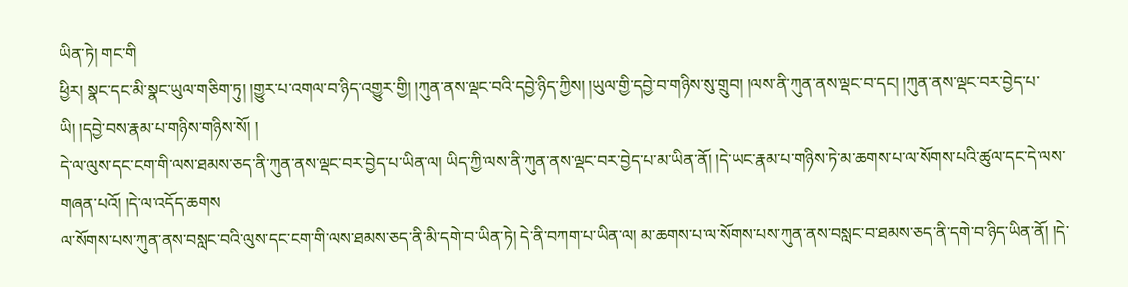ཡིན་ཏེ། གང་གི
ཕྱིར། སྣང་དང་མི་སྣང་ཡུལ་གཅིག་ཏུ། །གྱུར་པ་འགལ་བ་ཉིད་འགྱུར་གྱི། །ཀུན་ནས་ལྡང་བའི་དབྱེ་ཉིད་ཀྱིས། །ཡུལ་གྱི་དབྱེ་བ་གཉིས་སུ་གྲུབ། །ལས་ནི་ཀུན་ནས་ལྡང་བ་དང། །ཀུན་ནས་ལྡང་བར་བྱེད་པ་ཡི། །དབྱེ་བས་རྣམ་པ་གཉིས་གཉིས་སོ། །
དེ་ལ་ལུས་དང་ངག་གི་ལས་ཐམས་ཅད་ནི་ཀུན་ནས་ལྡང་བར་བྱེད་པ་ཡིན་ལ། ཡིད་ཀྱི་ལས་ནི་ཀུན་ནས་ལྡང་བར་བྱེད་པ་མ་ཡིན་ནོ། །དེ་ཡང་རྣམ་པ་གཉིས་ཏེ་མ་ཆགས་པ་ལ་སོགས་པའི་ཚུལ་དང་དེ་ལས་གཞན་པའོ། །དེ་ལ་འདོད་ཆགས
ལ་སོགས་པས་ཀུན་ནས་བསླང་བའི་ལུས་དང་ངག་གི་ལས་ཐམས་ཅད་ནི་མི་དགེ་བ་ཡིན་ཏེ། དེ་ནི་བཀག་པ་ཡིན་ལ། མ་ཆགས་པ་ལ་སོགས་པས་ཀུན་ནས་བསླང་བ་ཐམས་ཅད་ནི་དགེ་བ་ཉིད་ཡིན་ནོ། །དེ་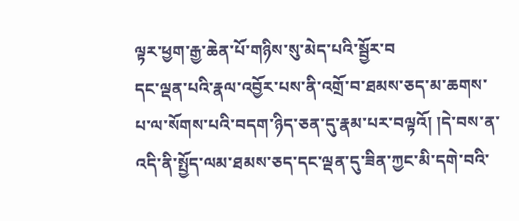ལྟར་ཕྱག་རྒྱ་ཆེན་པོ་གཉིས་སུ་མེད་པའི་སྦྱོར་བ
དང་ལྡན་པའི་རྣལ་འབྱོར་པས་ནི་འགྲོ་བ་ཐམས་ཅད་མ་ཆགས་པ་ལ་སོགས་པའི་བདག་ཉིད་ཅན་དུ་རྣམ་པར་བལྟའོ། །དེ་བས་ན་འདི་ནི་སྤྱོད་ལམ་ཐམས་ཅད་དང་ལྡན་དུ་ཟིན་ཀྱང་མི་དགེ་བའི་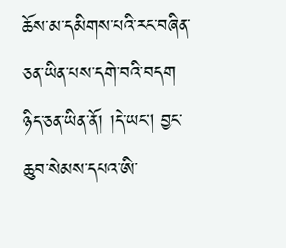ཆོས་མ་དམིགས་པའི་རང་བཞིན་ཅན་ཡིན་པས་དགེ་བའི་བདག
ཉིད་ཅན་ཡིན་ནོ། །དེ་ཡང། བྱང་ཆུབ་སེམས་དཔའ་ཨི་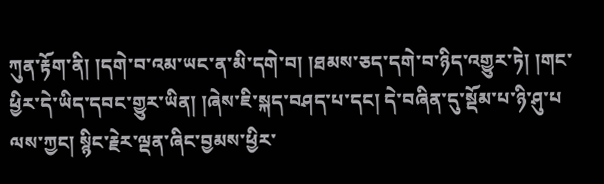ཀུན་རྟོག་ནི། །དགེ་བ་འམ་ཡང་ན་མི་དགེ་བ། །ཐམས་ཅད་དགེ་བ་ཉིད་འགྱུར་ཏེ། །གང་ཕྱིར་དེ་ཡིད་དབང་གྱུར་ཡིན། །ཞེས་ཇི་སྐད་བཤད་པ་དང། དེ་བཞིན་དུ་སྡོམ་པ་ཉི་ཤུ་པ
ལས་ཀྱང། སྙིང་རྗེར་ལྡན་ཞིང་བྱམས་ཕྱིར་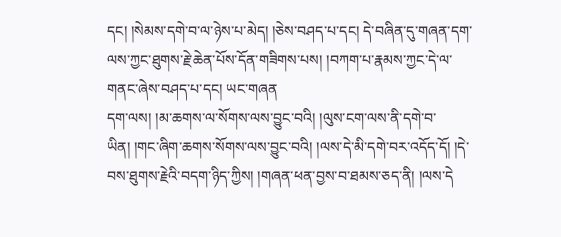དང། །སེམས་དགེ་བ་ལ་ཉེས་པ་མེད། །ཅེས་བཤད་པ་དང། དེ་བཞིན་དུ་གཞན་དག་ལས་ཀྱང་ཐུགས་རྗེ་ཆེན་པོས་དོན་གཟིགས་པས། །བཀག་པ་རྣམས་ཀྱང་དེ་ལ་གནང་ཞེས་བཤད་པ་དང། ཡང་གཞན
དག་ལས། །མ་ཆགས་ལ་སོགས་ལས་བྱུང་བའི། །ལུས་ངག་ལས་ནི་དགེ་བ་ཡིན། །གང་ཞིག་ཆགས་སོགས་ལས་བྱུང་བའི། །ལས་དེ་མི་དགེ་བར་འདོད་དོ། །དེ་བས་ཐུགས་རྗེའི་བདག་ཉིད་ཀྱིས། །གཞན་ཕན་བྱས་བ་ཐམས་ཅད་ནི། །ལས་དེ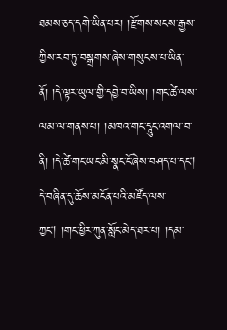ཐམས་ཅད་དགེ་ཡིན་པར། །རྫོགས་སངས་རྒྱས་ཀྱིས་རབ་ཏུ་བསྒྲགས་ཞེས་གསུངས་པ་ཡིན་ནོ། །དེ་ལྟར་ཡུལ་གྱི་དབྱེ་བ་ཡིས། །གང་ཚེ་ལས་ལམ་ལ་གནས་པ། །མཁའ་གང་དཱུང་འགལ་བ་ནི། །དེ་ཚེ་གང་ཡང་མི་སྣང་ངོ་ཞེས་བཤད་པ་དང།
དེ་བཞིན་དུ་ཆོས་མངོན་པའི་མཛོད་ལས་ཀྱང། །གང་ཕྱིར་ཀུན་སློང་མེད་ཐར་པ། །དམ་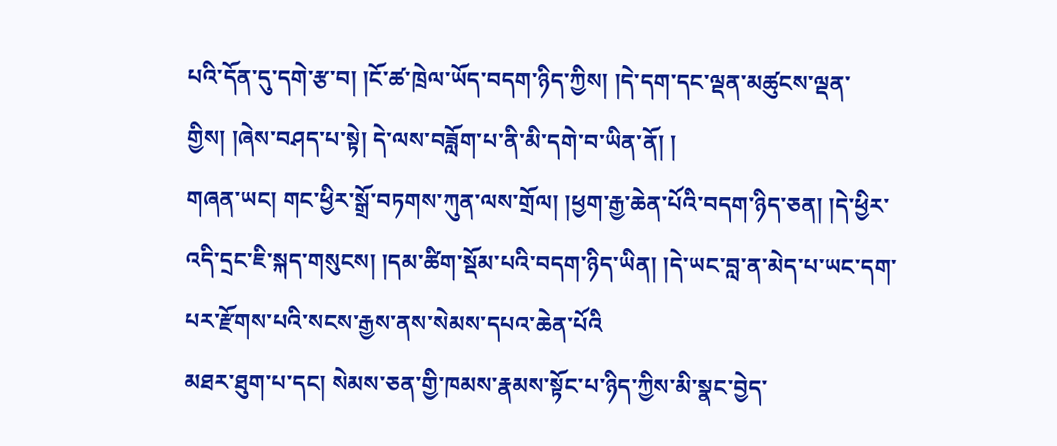པའི་དོན་དུ་དགེ་རྩ་བ། །ངོ་ཚ་ཁྲེལ་ཡོད་བདག་ཉིད་ཀྱིས། །དེ་དག་དང་ལྡན་མཚུངས་ལྡན་གྱིས། །ཞེས་བཤད་པ་སྟེ། དེ་ལས་བཟློག་པ་ནི་མི་དགེ་བ་ཡིན་ནོ། །
གཞན་ཡང། གང་ཕྱིར་སྒྲོ་བཏགས་ཀུན་ལས་གྲོལ། །ཕྱག་རྒྱ་ཆེན་པོའི་བདག་ཉིད་ཅན། །དེ་ཕྱིར་འདི་དྲང་ཇི་སྐད་གསུངས། །དམ་ཚིག་སྡོམ་པའི་བདག་ཉིད་ཡིན། །དེ་ཡང་བླ་ན་མེད་པ་ཡང་དག་པར་རྫོགས་པའི་སངས་རྒྱས་ནས་སེམས་དཔའ་ཆེན་པོའི
མཐར་ཐུག་པ་དང། སེམས་ཅན་གྱི་ཁམས་རྣམས་སྟོང་པ་ཉིད་ཀྱིས་མི་སྣང་བྱེད་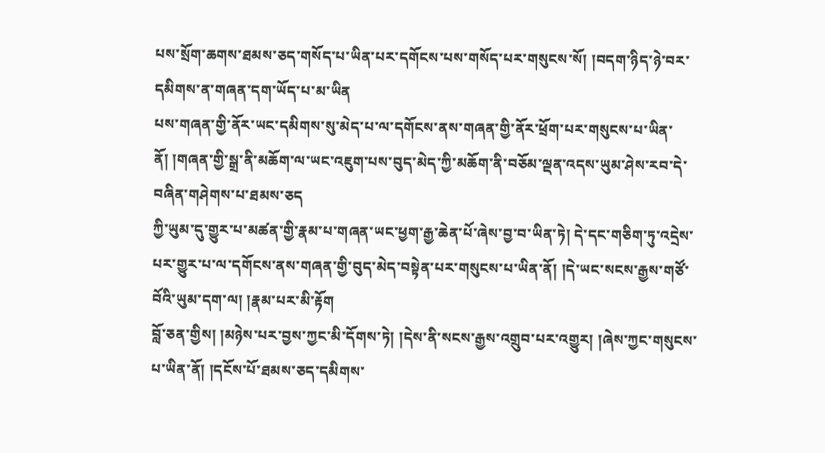པས་སྲོག་ཆགས་ཐམས་ཅད་གསོད་པ་ཡིན་པར་དགོངས་པས་གསོད་པར་གསུངས་སོ། །བདག་ཉིད་ཉེ་བར་དམིགས་ན་གཞན་དག་ཡོད་པ་མ་ཡིན
པས་གཞན་གྱི་ནོར་ཡང་དམིགས་སུ་མེད་པ་ལ་དགོངས་ནས་གཞན་གྱི་ནོར་ཕྲོག་པར་གསུངས་པ་ཡིན་ནོ། །གཞན་གྱི་སྒྲ་ནི་མཆོག་ལ་ཡང་འཇུག་པས་བུད་མེད་ཀྱི་མཆོག་ནི་བཅོམ་ལྡན་འདས་ཡུམ་ཤེས་རབ་དེ་བཞིན་གཤེགས་པ་ཐམས་ཅད
ཀྱི་ཡུམ་དུ་གྱུར་པ་མཚན་གྱི་རྣམ་པ་གཞན་ཡང་ཕྱག་རྒྱ་ཆེན་པོ་ཞེས་བྱ་བ་ཡིན་ཏེ། དེ་དང་གཅིག་ཏུ་འདྲེས་པར་གྱུར་པ་ལ་དགོངས་ནས་གཞན་གྱི་བུད་མེད་བསྟེན་པར་གསུངས་པ་ཡིན་ནོ། །དེ་ཡང་སངས་རྒྱས་གཙོ་བོའི་ཡུམ་དག་ལ། །རྣམ་པར་མི་རྟོག
བློ་ཅན་གྱིས། །མཉེས་པར་བྱས་ཀྱང་མི་དོགས་ཏེ། །དེས་ནི་སངས་རྒྱས་འགྲུབ་པར་འགྱུར། །ཞེས་ཀྱང་གསུངས་པ་ཡིན་ནོ། །དངོས་པོ་ཐམས་ཅད་དམིགས་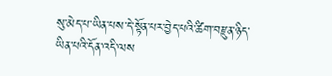སུ་མེད་པ་ཡིན་པས་དེ་སྟོན་པར་བྱེད་པའི་ཚིག་བརྫུན་ཉིད་ཡིན་པའི་དོན་འདི་ལས